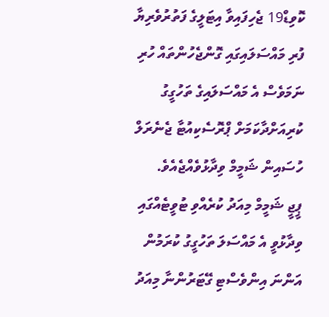ކޮވިޑް19 ޖެހިފައިވާ އިޓަލީގެ ފަތުރުވެރިޔާ ފުރި މައްސަލައިގައި ގޮންޖެހުންތައް ހުރި ނަމަވެސް އެ މައްސަލައިގެ ތަހުގީގު ކުރިއަށްދާކަމަށް ޕްރޮސެކިއުޓާ ޖެނެރަލް ހުސައިން ޝަމީމް ވިދާޅުވެއްޖެއެވެ.
ޕީޖީ ޝަމީމް މިއަދު ކުރެއްވި ޓުވީޓެއްގައި ވިދާޅުވީ އެ މައްސަލަ ތަހުގީގު ކުރަމުން އަންނަ އިންވެސްޓި ގޭޓަރުންނާ މިއަދު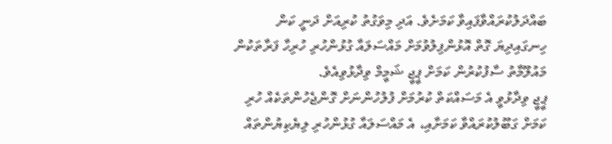ބައްދަލުކުރައްވާފައިވާ ކަމަށެވެ. އަދި މިވަގުތު ކުރިއަށް ދަނީ ކަން ހިނގައިދިޔަ ގޮތް އޮޅުންފިލުވުމަށް މައްސަލައާ ގުޅުންހުރި ހުރިހާ ފަރާތަކުން މައުލޫމާތު ސާފުކުރުން ކަމަށް ޕީޖީ ޝަމީމް ވިދާޅުވިއެވެ.
ޕީޖީ ވިދާޅުވީ އެ މަސައްކަތް ކުރުމަށް ފުލުހުންނަށް ގޮންޖެހުންތަކެއް ހުރި ކަމަށް ގަބޫލުކުރައްވާ ކަމަށާއި، އެ މައްސަލައާ ގުޅުންހުރި ލިޔެކިޔުންތައް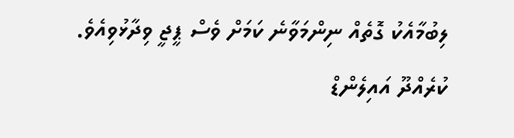ލިބުމާއެކު ގޮތެއް ނިންމަވާނެ ކަމަށް ވެސް ޕީޖީ ވިދާޅުވިއެވެ.
ކުރެއްދޫ އައިލެންޑް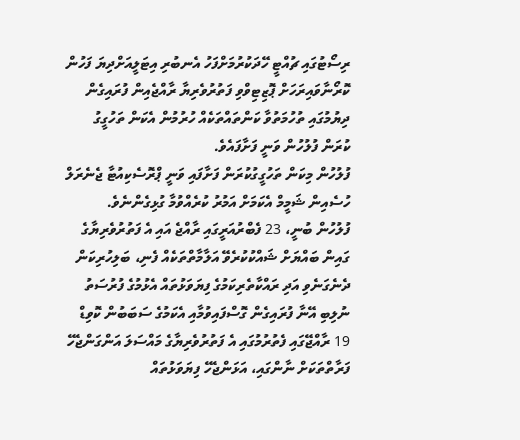ރިސޯޓުގައި ޗުއްޓީ ހޭދަކުރުމަށްފަހު އެނބުރި އިޓަލީއަށްދިޔަ ފަހުން ކޮރޯނާވައިރަހަށް ޕޮޒިޓިވްވި ފަތުރުވެރިޔާ ރާއްޖެއިން ފުރައިގެން ދިޔުމުގައި ތުހުމަތުވާ ކަންތައްތަކެއް ހުރުމުން އެކަން ތަހުގީގު ކުރަން ފުލުހުން ވަނީ ފަށާފައެވެ.
ފުލުހުން މިކަން ތަހުގީގުކުރަން ފަށާފައި ވަނީ ޕްރޮސެކިއުޓާ ޖެނެރަލް ހުސެއިން ޝަމީމް އެކަމަށް އަމުރު ކުރެއްވުމާ ގުޅިގެންނެވެ.
ފުލުހުން ބުނީ، 23 ފެބްރުއަރީގައި ރާއްޖެ އައި އެ ފަތުރުވެރިޔާގެ ގައިން ބައްޔަށް ޝައްކުކުރެވޭ އަލާމާތްތަކެއް ފެނި، ބަލިހުރިކަން ދެނެގަނެވި އަދި ރައްކާތެރިކަމުގެ ފިޔަވަޅުތައް އެޅުމުގެ ފުރުސަތު ނުލިބި އޭނާ ފުރައިގެން ގޮސްފައިވުމާއި އެކަމުގެ ސަބަބުން ކޮވިޑް 19 ރާއްޖޭގައި ފެތުރުމުގައި އެ ފަތުރުވެރިޔާގެ މައްސަލަ އަންގަންޖެހޭ ފަރާތްތަކަށް ނާންގައި، އަޅަންޖެހޭ ފިޔަވަޅުތައް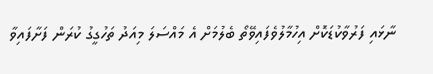ނާޅައި ފަރުވާކުޑަކޮށް އިހުމާލުވެފައިވޭތޯ ބެލުމަށް އެ މައްސަލަ މިއަދު ތަހުގީގު ކުރަން ފަށާފައިވާ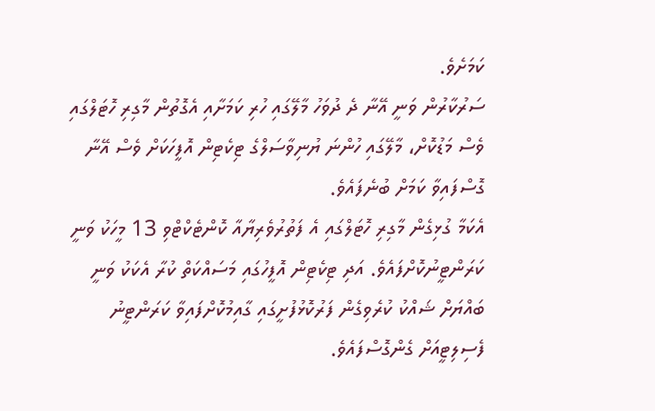ކަމަށެވެ.
ސަރުކާރުން ވަނީ އޭނާ ދެ ދުވަހު މާލޭގައި ހުރި ކަމަށާއި އެގޮތުން މާގިރި ހޮޓަލްގައި ވެސް މަޑުކޮށް، މާލޭގައި ހުންނަ ޔުނިވާސަލްގެ ޓިކެޓިން އޮފީހަކަށް ވެސް އޭނާ ގޮސްފައިވާ ކަމަށް ބުނެފައެވެ.
އެކަމާ ގުޅިގެން މާގިރި ހޮޓަލްގައި އެ ފަތުރުވެރިޔާއާ ކޮންޓެކްޓްވި 13 މީހަކު ވަނީ ކަރަންޓީނުކޮށްފައެވެ. އަދި ޓިކެޓިން އޮފީހުގައި މަސައްކަތް ކުރާ އެކަކު ވަނީ ބައްޔަށް ޝައްކު ކުރެވިގެން ފަރުކޮޅުފުށީގައި ގާއިމުކޮށްފައިވާ ކަރަންޓީނު ފެސިލިޓީއަށް ގެންގޮސްފައެވެ.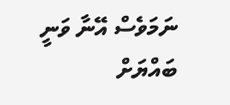ނަމަވެސް އޭނާ ވަނީ ބައްޔަށް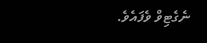ނެގެޓިވް ވެފައެވެ.